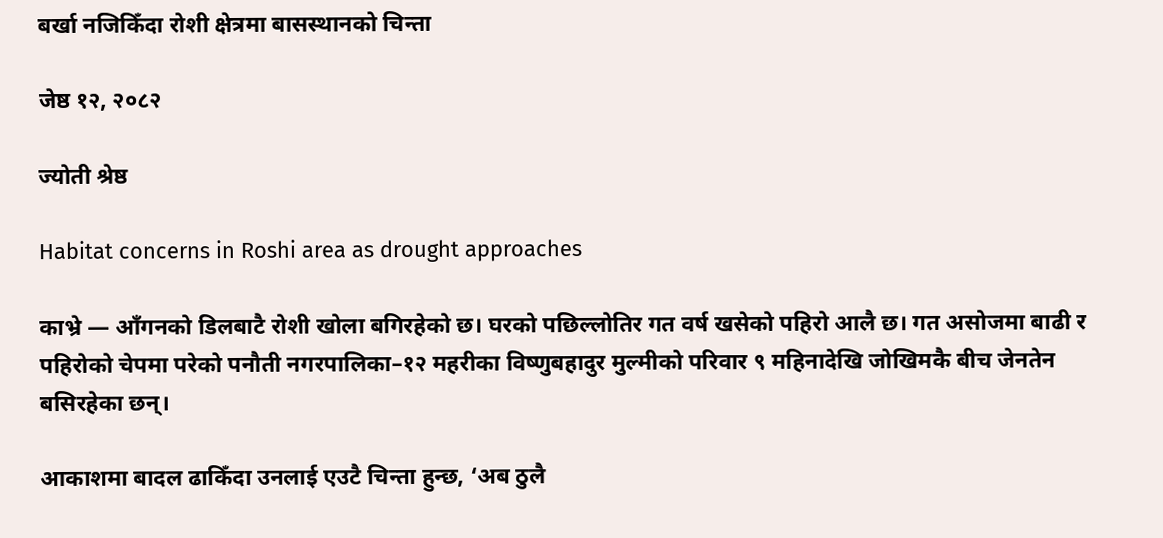बर्खा नजिकिँदा रोशी क्षेत्रमा बासस्थानको चिन्ता

जेष्ठ १२, २०८२

ज्योती श्रेष्ठ

Habitat concerns in Roshi area as drought approaches

काभ्रे — आँगनको डिलबाटै रोशी खोला बगिरहेको छ। घरको पछिल्लोतिर गत वर्ष खसेको पहिरो आलै छ। गत असोजमा बाढी र पहिरोको चेपमा परेको पनौती नगरपालिका–१२ महरीका विष्णुबहादुर मुल्मीको परिवार ९ महिनादेखि जोखिमकै बीच जेनतेन बसिरहेका छन्।

आकाशमा बादल ढाकिँदा उनलाई एउटै चिन्ता हुन्छ, ‘अब ठुलै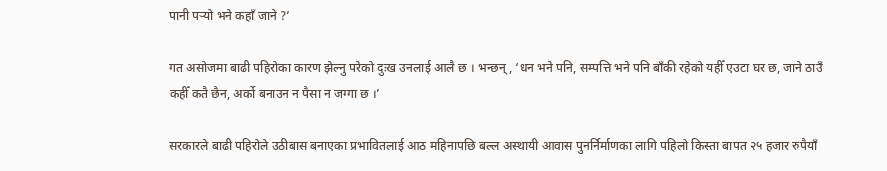पानी पर्‍यो भने कहाँ जाने ?’

गत असोजमा बाढी पहिरोका कारण झेल्नु परेको दुःख उनलाई आलै छ । भन्छन्, ‘धन भने पनि, सम्पत्ति भने पनि बाँकी रहेको यहीँ एउटा घर छ, जाने ठाउँ कहीँ कतै छैन, अर्को बनाउन न पैसा न जग्गा छ ।’

सरकारले बाढी पहिरोले उठीबास बनाएका प्रभावितलाई आठ महिनापछि बल्ल अस्थायी आवास पुनर्निर्माणका लागि पहिलो किस्ता बापत २५ हजार रुपैयाँ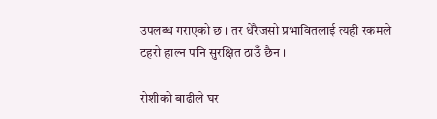उपलब्ध गराएको छ । तर धेरैजसो प्रभावितलाई त्यही रकमले टहरो हाल्न पनि सुरक्षित ठाउँ छैन ।

रोशीको बाढीले घर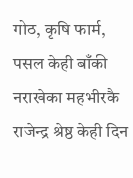गोठ, कृषि फार्म, पसल केही बाँकी नराखेका महभीरकै राजेन्द्र श्रेष्ठ केही दिन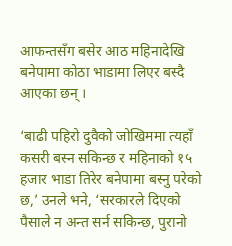आफन्तसँग बसेर आठ महिनादेखि बनेपामा कोठा भाडामा लिएर बस्दै आएका छन् ।

‘बाढी पहिरो दुवैको जोखिममा त्यहाँ कसरी बस्न सकिन्छ र महिनाको १५ हजार भाडा तिरेर बनेपामा बस्नु परेको छ,’ उनले भने, ‘सरकारले दिएको पैसाले न अन्त सर्न सकिन्छ, पुरानो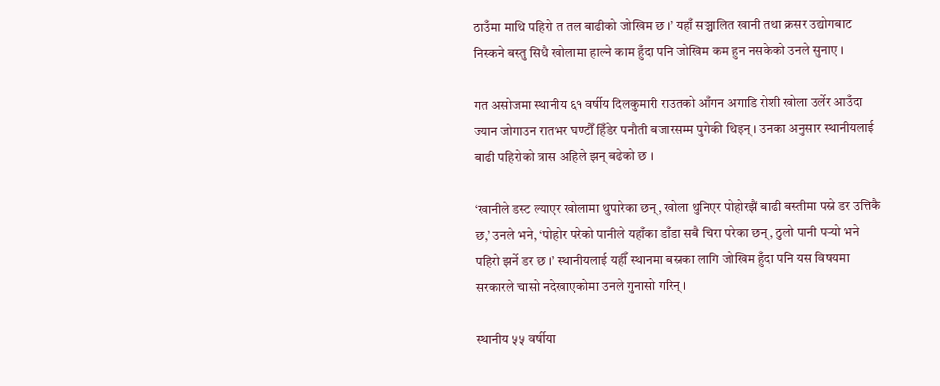ठाउँमा माथि पहिरो त तल बाढीको जोखिम छ ।’ यहाँ सञ्चालित खानी तथा क्रसर उद्योगबाट निस्कने बस्तु सिधै खोलामा हाल्ने काम हुँदा पनि जोखिम कम हुन नसकेको उनले सुनाए ।

गत असोजमा स्थानीय ६१ वर्षीय दिलकुमारी राउतको आँगन अगाडि रोशी खोला उर्लेर आउँदा ज्यान जोगाउन रातभर घण्टौँ हिँडेर पनौती बजारसम्म पुगेकी थिइन् । उनका अनुसार स्थानीयलाई बाढी पहिरोको त्रास अहिले झन् बढेको छ ।

‘खानीले डस्ट ल्याएर खोलामा थुपारेका छन्, खोला थुनिएर पोहोरझैं बाढी बस्तीमा पस्ने डर उत्तिकै छ,’ उनले भने, ‘पोहोर परेको पानीले यहाँका डाँडा सबै चिरा परेका छन्, ठुलो पानी पर्‍यो भने पहिरो झर्ने डर छ ।’ स्थानीयलाई यहीँ स्थानमा बस्नका लागि जोखिम हुँदा पनि यस विषयमा सरकारले चासो नदेखाएकोमा उनले गुनासो गरिन् ।

स्थानीय ५५ वर्षीया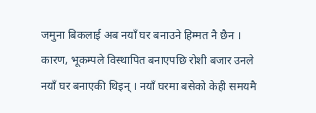जमुना बिकलाई अब नयाँ घर बनाउने हिम्मत नै छैन । कारण, भूकम्पले विस्थापित बनाएपछि रोशी बजार उनले नयाँ घर बनाएकी थिइन् । नयाँ घरमा बसेको केही समयमै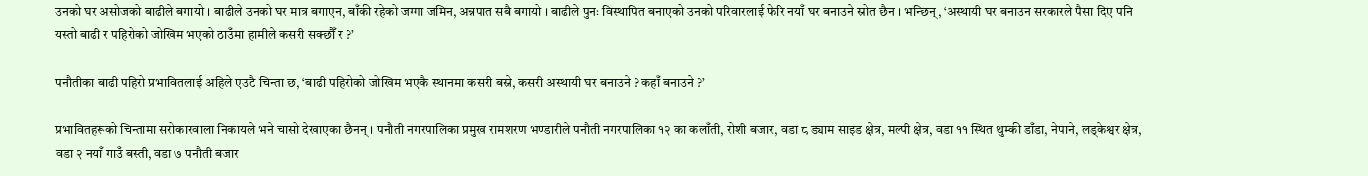उनको घर असोजको बाढीले बगायो । बाढीले उनको घर मात्र बगाएन, बाँकी रहेको जग्गा जमिन, अन्नपात सबै बगायो । बाढीले पुनः विस्थापित बनाएको उनको परिवारलाई फेरि नयाँ घर बनाउने स्रोत छैन । भन्छिन्, ‘अस्थायी घर बनाउन सरकारले पैसा दिए पनि यस्तो बाढी र पहिरोको जोखिम भएको ठाउँमा हामीले कसरी सक्छौँ र ?’

पनौतीका बाढी पहिरो प्रभावितलाई अहिले एउटै चिन्ता छ, ‘बाढी पहिरोको जोखिम भएकै स्थानमा कसरी बस्ने, कसरी अस्थायी घर बनाउने ? कहाँ बनाउने ?’

प्रभावितहरूको चिन्तामा सरोकारवाला निकायले भने चासो देखाएका छैनन् । पनौती नगरपालिका प्रमुख रामशरण भण्डारीले पनौती नगरपालिका १२ का कलाँती, रोशी बजार, वडा ८ ड्याम साइड क्षेत्र, मल्पी क्षेत्र, वडा ११ स्थित थुम्की डाँडा, नेपाने, लड्केश्वर क्षेत्र, वडा २ नयाँ गाउँ बस्ती, वडा ७ पनौती बजार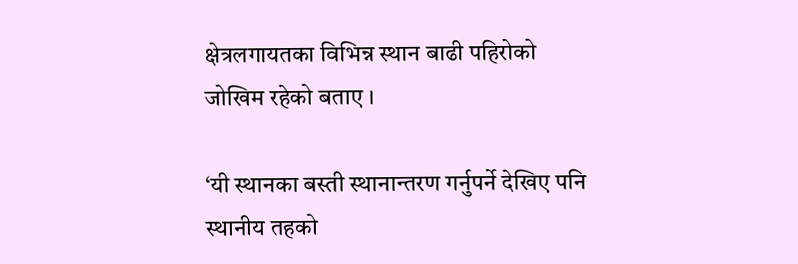क्षेत्रलगायतका विभिन्न स्थान बाढी पहिरोको जोखिम रहेको बताए ।

‘यी स्थानका बस्ती स्थानान्तरण गर्नुपर्ने देखिए पनि स्थानीय तहको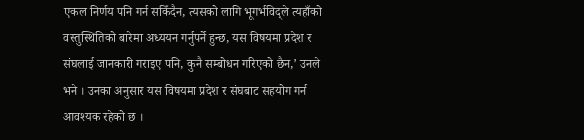एकल निर्णय पनि गर्न सकिँदैन, त्यसको लागि भूगर्भविद्ले त्यहाँको वस्तुस्थितिको बारेमा अध्ययन गर्नुपर्ने हुन्छ, यस विषयमा प्रदेश र संघलाई जानकारी गराइए पनि, कुनै सम्बोधन गरिएको छैन,’ उनले भने । उनका अनुसार यस विषयमा प्रदेश र संघबाट सहयोग गर्न आवश्यक रहेको छ ।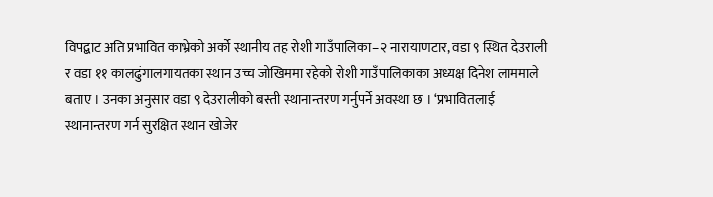विपद्बाट अति प्रभावित काभ्रेको अर्को स्थानीय तह रोशी गाउँपालिका–२ नारायाणटार, वडा ९ स्थित देउराली र वडा ११ कालढुंगालगायतका स्थान उच्च जोखिममा रहेको रोशी गाउँपालिकाका अध्यक्ष दिनेश लाममाले बताए । उनका अनुसार वडा ९ देउरालीको बस्ती स्थानान्तरण गर्नुपर्ने अवस्था छ । ‘प्रभावितलाई स्थानान्तरण गर्न सुरक्षित स्थान खोजेर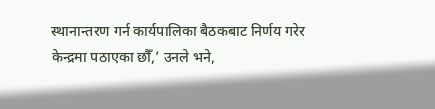स्थानान्तरण गर्न कार्यपालिका बैठकबाट निर्णय गरेर केन्द्रमा पठाएका छौँ,’ उनले भने,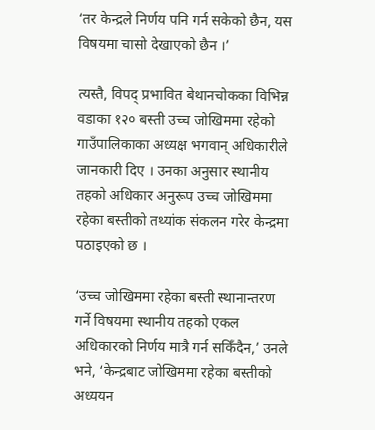‘तर केन्द्रले निर्णय पनि गर्न सकेको छैन, यस विषयमा चासो देखाएको छैन ।’

त्यस्तै, विपद् प्रभावित बेथानचोकका विभिन्न वडाका १२० बस्ती उच्च जोखिममा रहेको गाउँपालिकाका अध्यक्ष भगवान् अधिकारीले जानकारी दिए । उनका अनुसार स्थानीय तहको अधिकार अनुरूप उच्च जोखिममा रहेका बस्तीको तथ्यांक संकलन गरेर केन्द्रमा पठाइएको छ ।

‘उच्च जोखिममा रहेका बस्ती स्थानान्तरण गर्ने विषयमा स्थानीय तहको एकल अधिकारको निर्णय मात्रै गर्न सकिँदैन,’ उनले भने, ‘केन्द्रबाट जोखिममा रहेका बस्तीको अध्ययन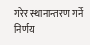गरेर स्थानान्तरण गर्ने निर्णय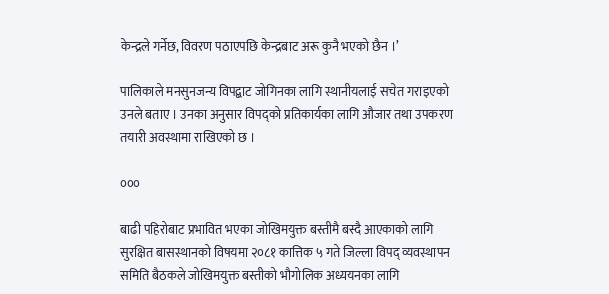केन्द्रले गर्नेछ, विवरण पठाएपछि केन्द्रबाट अरू कुनै भएको छैन ।’

पालिकाले मनसुनजन्य विपद्बाट जोगिनका लागि स्थानीयलाई सचेत गराइएको उनले बताए । उनका अनुसार विपद्को प्रतिकार्यका लागि औजार तथा उपकरण तयारी अवस्थामा राखिएको छ ।

०००

बाढी पहिरोबाट प्रभावित भएका जोखिमयुक्त बस्तीमै बस्दै आएकाको लागि सुरक्षित बासस्थानको विषयमा २०८१ कात्तिक ५ गते जिल्ला विपद् व्यवस्थापन समिति बैठकले जोखिमयुक्त बस्तीको भौगोलिक अध्ययनका लागि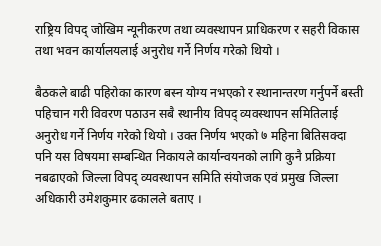राष्ट्रिय विपद् जोखिम न्यूनीकरण तथा व्यवस्थापन प्राधिकरण र सहरी विकास तथा भवन कार्यालयलाई अनुरोध गर्ने निर्णय गरेको थियो ।

बैठकले बाढी पहिरोका कारण बस्न योग्य नभएको र स्थानान्तरण गर्नुपर्ने बस्ती पहिचान गरी विवरण पठाउन सबै स्थानीय विपद् व्यवस्थापन समितिलाई अनुरोध गर्ने निर्णय गरेको थियो । उक्त निर्णय भएको ७ महिना बितिसक्दा पनि यस विषयमा सम्बन्धित निकायले कार्यान्वयनको लागि कुनै प्रक्रिया नबढाएको जिल्ला विपद् व्यवस्थापन समिति संयोजक एवं प्रमुख जिल्ला अधिकारी उमेशकुमार ढकालले बताए ।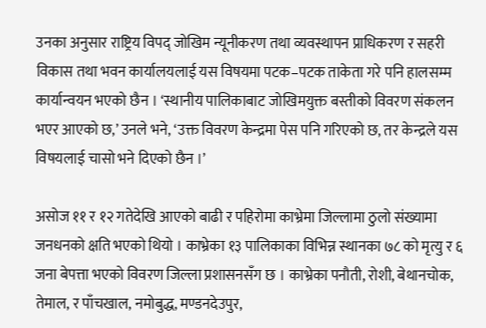उनका अनुसार राष्ट्रिय विपद् जोखिम न्यूनीकरण तथा व्यवस्थापन प्राधिकरण र सहरी विकास तथा भवन कार्यालयलाई यस विषयमा पटक–पटक ताकेता गरे पनि हालसम्म कार्यान्वयन भएको छैन । ‘स्थानीय पालिकाबाट जोखिमयुक्त बस्तीको विवरण संकलन भएर आएको छ,’ उनले भने, ‘उक्त विवरण केन्द्रमा पेस पनि गरिएको छ, तर केन्द्रले यस विषयलाई चासो भने दिएको छैन ।’

असोज ११ र १२ गतेदेखि आएको बाढी र पहिरोमा काभ्रेमा जिल्लामा ठुलो संख्यामा जनधनको क्षति भएको थियो । काभ्रेका १३ पालिकाका विभिन्न स्थानका ७८ को मृत्यु र ६ जना बेपत्ता भएको विवरण जिल्ला प्रशासनसँग छ । काभ्रेका पनौती, रोशी, बेथानचोक, तेमाल, र पाँचखाल, नमोबुद्ध, मण्डनदेउपुर,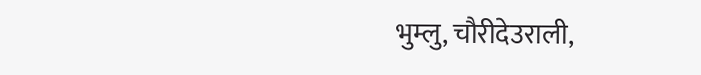भुम्लु, चौरीदेउराली,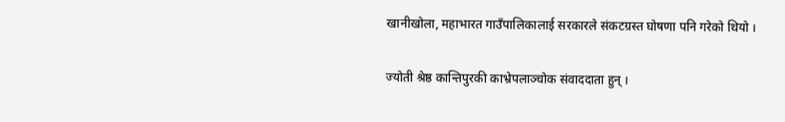खानीखोला, महाभारत गाउँपालिकालाई सरकारले संकटग्रस्त घोषणा पनि गरेको थियो ।

ज्योती श्रेष्ठ कान्तिपुरकी काभ्रेपलाञ्चोक संवाददाता हुन् ।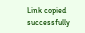Link copied successfully